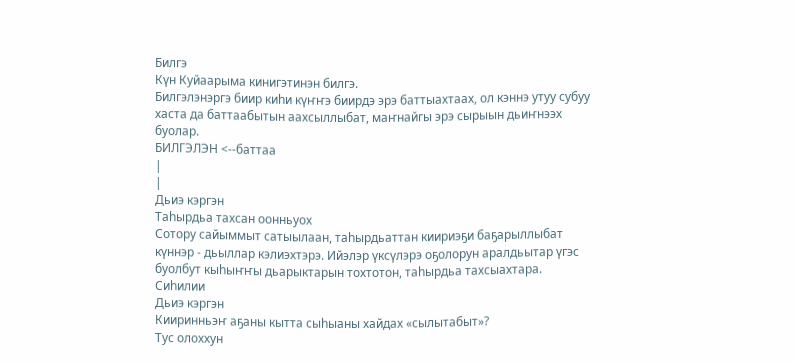Билгэ
Күн Куйаарыма кинигэтинэн билгэ.
Билгэлэнэргэ биир киhи күҥҥэ биирдэ эрэ баттыахтаах, ол кэннэ утуу субуу хаста да баттаабытын аахсыллыбат, маҥнайгы эрэ сырыын дьиҥнээх буолар.
БИЛГЭЛЭН <--баттаа
|
|
Дьиэ кэргэн
Таһырдьа тахсан оонньуох
Сотору сайыммыт сатыылаан, таһырдьаттан киириэҕи баҕарыллыбат күннэр - дьыллар кэлиэхтэрэ. Ийэлэр үксүлэрэ оҕолорун аралдьытар үгэс буолбут кыһыҥҥы дьарыктарын тохтотон, таһырдьа тахсыахтара.
Сиһилии
Дьиэ кэргэн
Кииринньэҥ аҕаны кытта сыһыаны хайдах «сылытабыт»?
Тус олоххун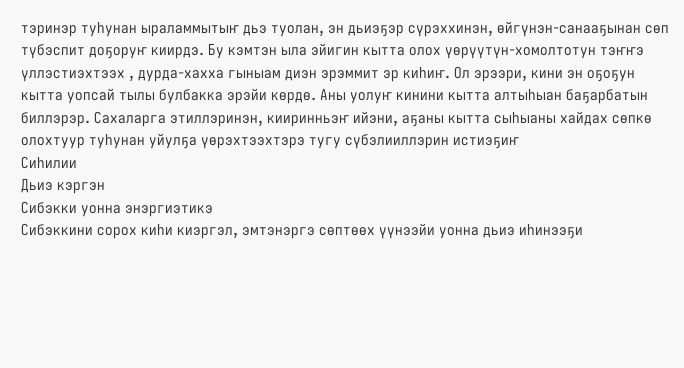тэринэр туһунан ыраламмытыҥ дьэ туолан, эн дьиэҕэр сүрэххинэн, өйгүнэн-санааҕынан сөп түбэспит доҕоруҥ киирдэ. Бу кэмтэн ыла эйигин кытта олох үөрүүтүн-хомолтотун тэҥҥэ үллэстиэхтээх , дурда-хахха гыныам диэн эрэммит эр киһиҥ. Ол эрээри, кини эн оҕоҕун кытта уопсай тылы булбакка эрэйи көрдө. Аны уолуҥ кинини кытта алтыһыан баҕарбатын биллэрэр. Сахаларга этиллэринэн, кииринньэҥ ийэни, аҕаны кытта сыһыаны хайдах сөпкө олохтуур туһунан уйулҕа үөрэхтээхтэрэ тугу сүбэлииллэрин истиэҕиҥ
Сиһилии
Дьиэ кэргэн
Сибэкки уонна энэргиэтикэ
Сибэккини сорох киһи киэргэл, эмтэнэргэ сөптөөх үүнээйи уонна дьиэ иһинээҕи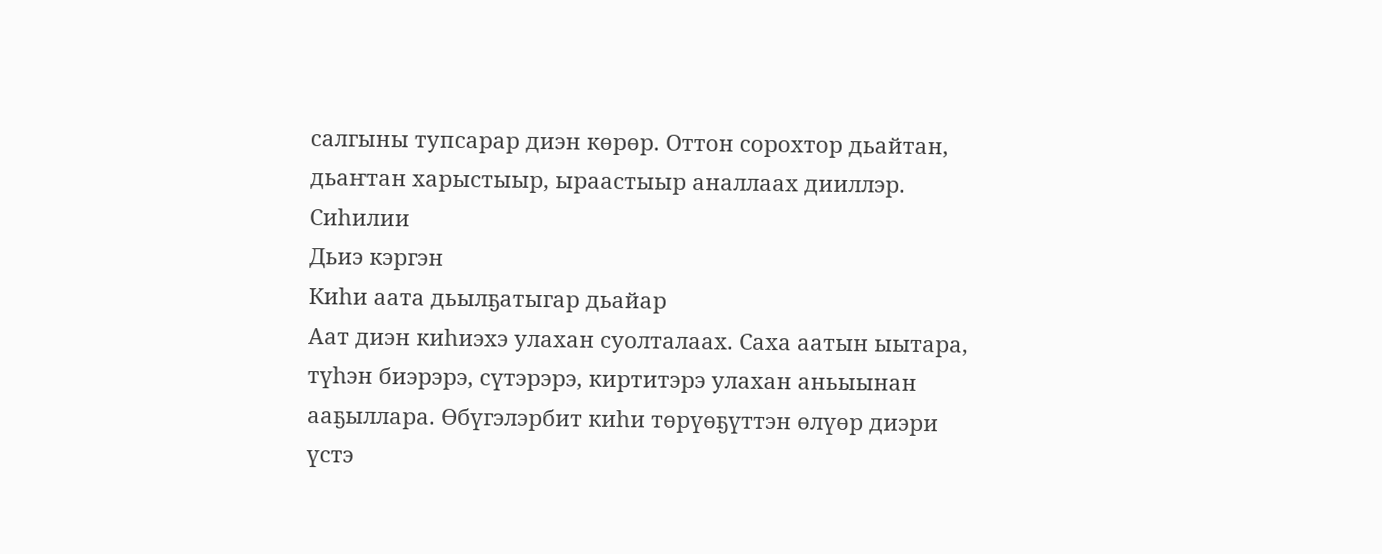салгыны тупсарар диэн көрөр. Оттон сорохтор дьайтан, дьаҥтан харыстыыр, ыраастыыр аналлаах дииллэр.
Сиһилии
Дьиэ кэргэн
Киһи аата дьылҕатыгар дьайар
Аат диэн киһиэхэ улахан суолталаах. Саха аатын ыытара, түһэн биэрэрэ, сүтэрэрэ, киртитэрэ улахан аньыынан ааҕыллара. Өбүгэлэрбит киһи төрүөҕүттэн өлүөр диэри үстэ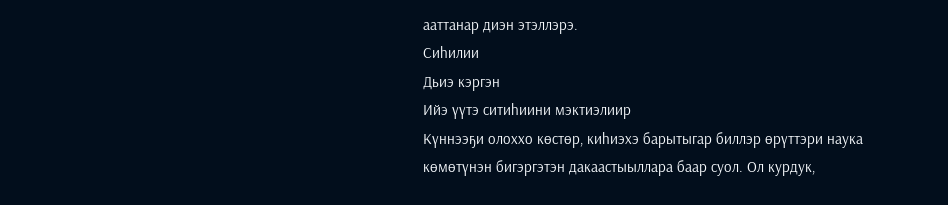ааттанар диэн этэллэрэ.
Сиһилии
Дьиэ кэргэн
Ийэ үүтэ ситиһиини мэктиэлиир
Күннээҕи олоххо көстөр, киһиэхэ барытыгар биллэр өрүттэри наука көмөтүнэн бигэргэтэн дакаастыыллара баар суол. Ол курдук,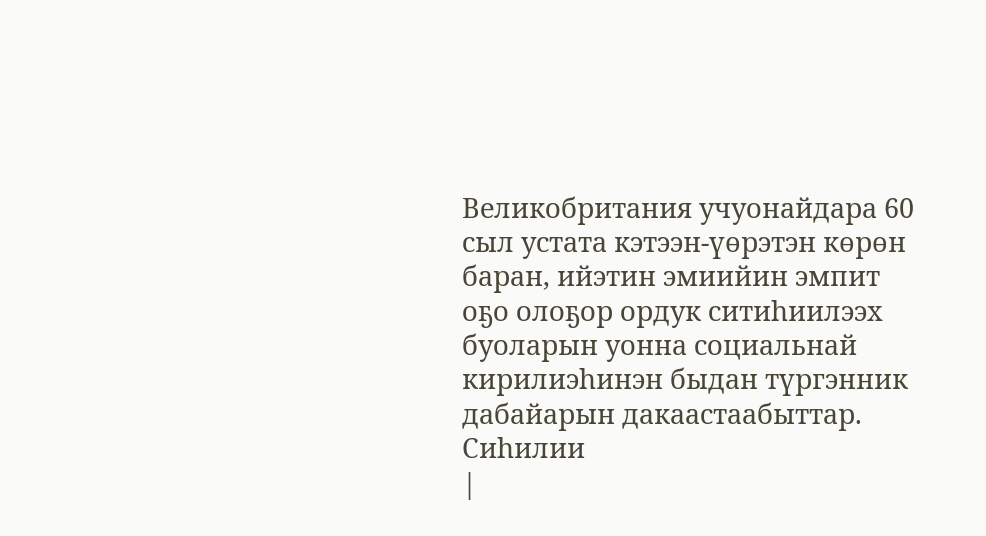Великобритания учуонайдара 60 сыл устата кэтээн-үөрэтэн көрөн баран, ийэтин эмиийин эмпит оҕо олоҕор ордук ситиһиилээх буоларын уонна социальнай кирилиэһинэн быдан түргэнник дабайарын дакаастаабыттар.
Сиһилии
|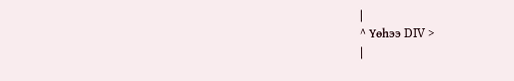|
^ Үөһээ DIV >
|